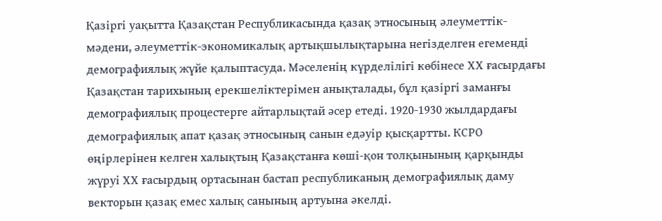Қазіргі уақытта Қазақстан Республикасында қазақ этносының әлеуметтік-мәдени, әлеуметтік-экономикалық артықшылықтарына негізделген егеменді демографиялық жүйе қалыптасуда. Мәселенің күрделілігі көбінесе ХХ ғасырдағы Қазақстан тарихының ерекшеліктерімен анықталады, бұл қазіргі заманғы демографиялық процестерге айтарлықтай әсер етеді. 1920-1930 жылдардағы демографиялық апат қазақ этносының санын едәуір қысқартты. КСРО өңірлерінен келген халықтың Қазақстанға көші-қон толқынының қарқынды жүруі ХХ ғасырдың ортасынан бастап республиканың демографиялық даму векторын қазақ емес халық санының артуына әкелді.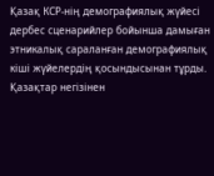Қазақ КСР-нің демографиялық жүйесі дербес сценарийлер бойынша дамыған этникалық сараланған демографиялық кіші жүйелердің қосындысынан тұрды. Қазақтар негізінен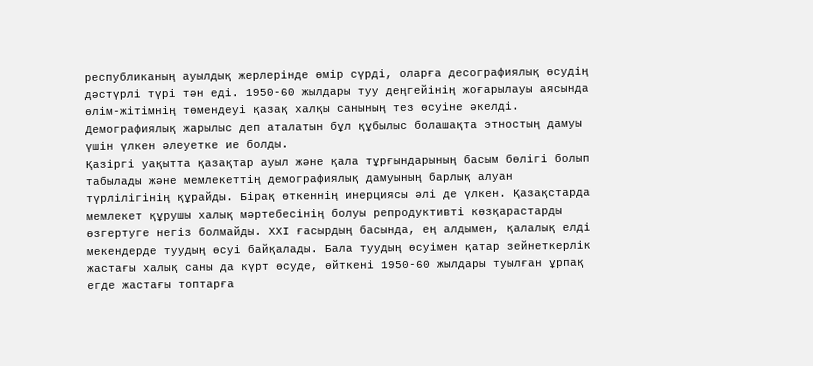республиканың ауылдық жерлерінде өмір сүрді, оларға десографиялық өсудің дәстүрлі түрі тән еді. 1950-60 жылдары туу деңгейінің жоғарылауы аясында өлім-жітімнің төмендеуі қазақ халқы санының тез өсуіне әкелді. Демографиялық жарылыс деп аталатын бұл құбылыс болашақта этностың дамуы үшін үлкен әлеуетке ие болды.
Қазіргі уақытта қазақтар ауыл және қала тұрғындарының басым бөлігі болып табылады және мемлекеттің демографиялық дамуының барлық алуан түрлілігінің құрайды. Бірақ өткеннің инерциясы әлі де үлкен. Қазақстарда мемлекет құрушы халық мәртебесінің болуы репродуктивті көзқарастарды өзгертуге негіз болмайды. ХХІ ғасырдың басында, ең алдымен, қалалық елді мекендерде туудың өсуі байқалады. Бала туудың өсуімен қатар зейнеткерлік жастағы халық саны да күрт өсуде, өйткені 1950-60 жылдары туылған ұрпақ егде жастағы топтарға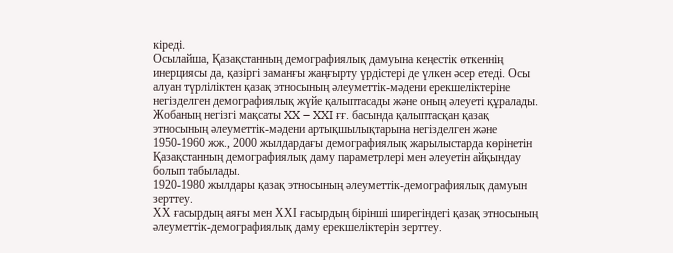кіреді.
Осылайша, Қазақстанның демографиялық дамуына кеңестік өткеннің инерциясы да, қазіргі заманғы жаңғырту үрдістері де үлкен әсер етеді. Осы алуан түрліліктен қазақ этносының әлеуметтік-мәдени ерекшеліктеріне негізделген демографиялық жүйе қалыптасады және оның әлеуеті құралады.
Жобаның негізгі мақсаты XX – XXI ғғ. басында қалыптасқан қазақ этносының әлеуметтік-мәдени артықшылықтарына негізделген және 1950-1960 жж., 2000 жылдардағы демографиялық жарылыстарда көрінетін Қазақстанның демографиялық даму параметрлері мен әлеуетін айқындау болып табылады.
1920-1980 жылдары қазақ этносының әлеуметтік-демографиялық дамуын зерттеу.
ХХ ғасырдың аяғы мен ХХІ ғасырдың бірінші ширегіндегі қазақ этносының әлеуметтік-демографиялық даму ерекшеліктерін зерттеу.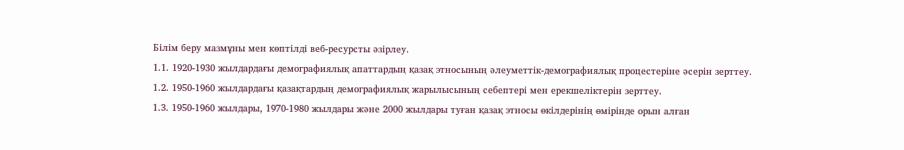Білім беру мазмұны мен көптілді веб-ресурсты әзірлеу.
1.1. 1920-1930 жылдардағы демографиялық апаттардың қазақ этносының әлеуметтік-демографиялық процестеріне әсерін зерттеу.
1.2. 1950-1960 жылдардағы қазақтардың демографиялық жарылысының себептері мен ерекшеліктерін зерттеу.
1.3. 1950-1960 жылдары, 1970-1980 жылдары және 2000 жылдары туған қазақ этносы өкілдерінің өмірінде орын алған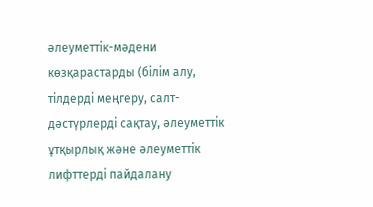әлеуметтік-мәдени көзқарастарды (білім алу, тілдерді меңгеру, салт-дәстүрлерді сақтау, әлеуметтік ұтқырлық және әлеуметтік лифттерді пайдалану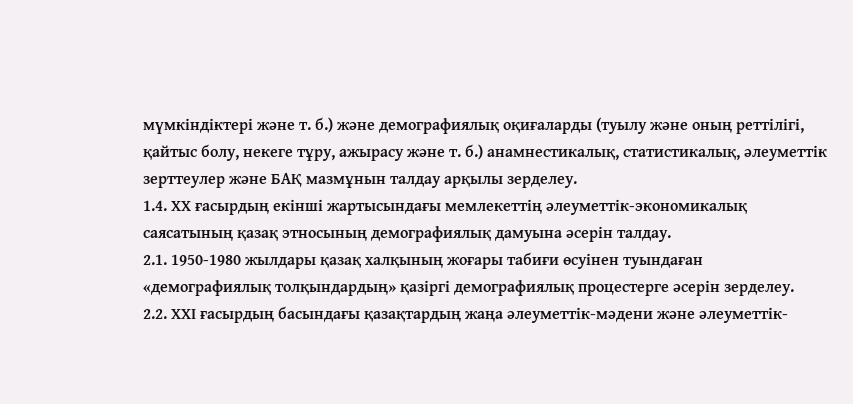мүмкіндіктері және т. б.) және демографиялық оқиғаларды (туылу және оның реттілігі, қайтыс болу, некеге тұру, ажырасу және т. б.) анамнестикалық, статистикалық, әлеуметтік зерттеулер және БАҚ мазмұнын талдау арқылы зерделеу.
1.4. ХХ ғасырдың екінші жартысындағы мемлекеттің әлеуметтік-экономикалық саясатының қазақ этносының демографиялық дамуына әсерін талдау.
2.1. 1950-1980 жылдары қазақ халқының жоғары табиғи өсуінен туындаған «демографиялық толқындардың» қазіргі демографиялық процестерге әсерін зерделеу.
2.2. ХХІ ғасырдың басындағы қазақтардың жаңа әлеуметтік-мәдени және әлеуметтік-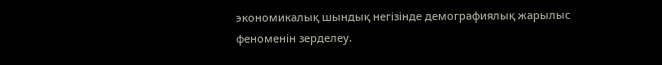экономикалық шындық негізінде демографиялық жарылыс феноменін зерделеу.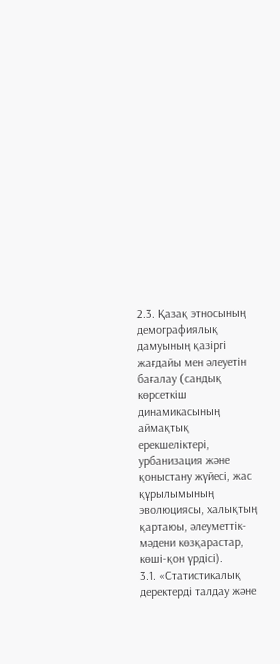2.3. Қазақ этносының демографиялық дамуының қазіргі жағдайы мен әлеуетін бағалау (cандық көрсеткіш динамикасының аймақтық ерекшеліктері, урбанизация және қоныстану жүйесі, жас құрылымының эволюциясы, халықтың қартаюы, әлеуметтік-мәдени көзқарастар, көші-қон үрдісі).
3.1. «Статистикалық деректерді талдау және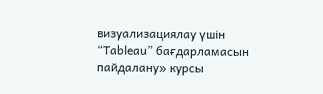визуализациялау үшін “Tableau” бағдарламасын пайдалану» курсы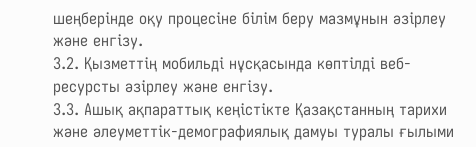шеңберінде оқу процесіне білім беру мазмұнын әзірлеу және енгізу.
3.2. Қызметтің мобильді нұсқасында көптілді веб-ресурсты әзірлеу және енгізу.
3.3. Ашық ақпараттық кеңістікте Қазақстанның тарихи және әлеуметтік-демографиялық дамуы туралы ғылыми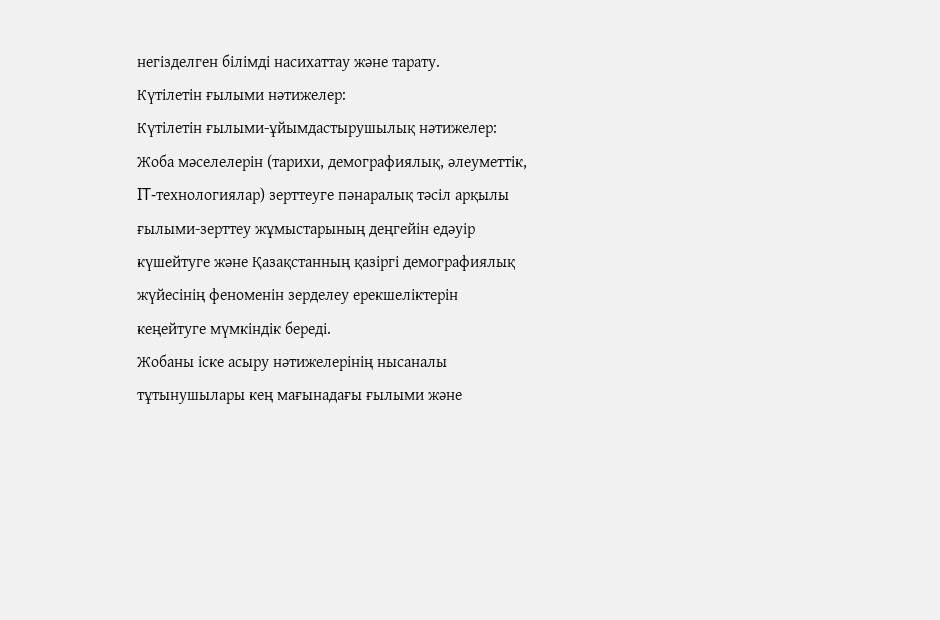негізделген білімді насихаттау және тарату.
Күтілетін ғылыми нәтижелер:
Күтілетін ғылыми-ұйымдастырушылық нәтижелер:
Жоба мәселелерін (тарихи, демографиялық, әлеуметтік, IT-технологиялар) зерттеуге пәнаралық тәсіл арқылы ғылыми-зерттеу жұмыстарының деңгейін едәуір күшейтуге және Қазақстанның қазіргі демографиялық жүйесінің феноменін зерделеу ерекшеліктерін кеңейтуге мүмкіндік береді.
Жобаны іске асыру нәтижелерінің нысаналы тұтынушылары кең мағынадағы ғылыми және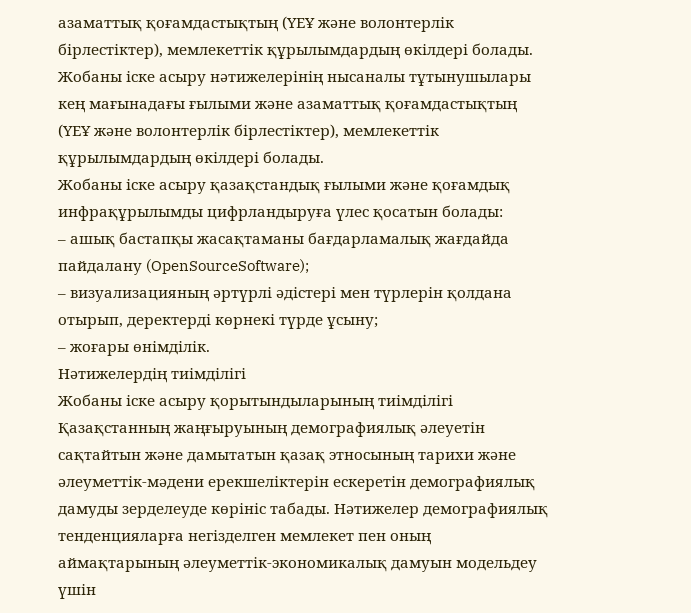азаматтық қоғамдастықтың (ҮЕҰ және волонтерлік бірлестіктер), мемлекеттік құрылымдардың өкілдері болады.
Жобаны іске асыру нәтижелерінің нысаналы тұтынушылары кең мағынадағы ғылыми және азаматтық қоғамдастықтың (ҮЕҰ және волонтерлік бірлестіктер), мемлекеттік құрылымдардың өкілдері болады.
Жобаны іске асыру қазақстандық ғылыми және қоғамдық инфрақұрылымды цифрландыруға үлес қосатын болады:
– ашық бастапқы жасақтаманы бағдарламалық жағдайда пайдалану (OpenSourceSoftware);
– визуализацияның әртүрлі әдістері мен түрлерін қолдана отырып, деректерді көрнекі түрде ұсыну;
– жоғары өнімділік.
Нәтижелердің тиімділігі
Жобаны іске асыру қорытындыларының тиімділігі Қазақстанның жаңғыруының демографиялық әлеуетін сақтайтын және дамытатын қазақ этносының тарихи және әлеуметтік-мәдени ерекшеліктерін ескеретін демографиялық дамуды зерделеуде көрініс табады. Нәтижелер демографиялық тенденцияларға негізделген мемлекет пен оның аймақтарының әлеуметтік-экономикалық дамуын модельдеу үшін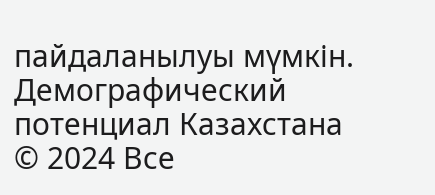пайдаланылуы мүмкін.
Демографический потенциал Казахстана
© 2024 Все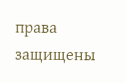права защищены